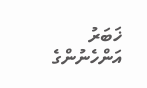ޚަބަރު
އަންހެނުންގެ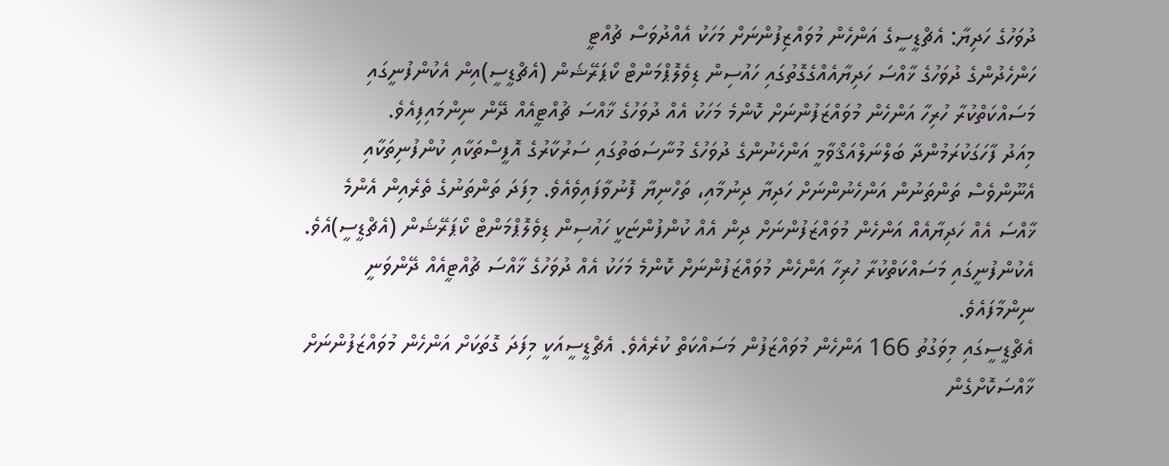ދުވަހުގެ ހަދިޔާ: އެޗްޑީސީގެ އަންހެން މުވައްޒިފުންނަށް މަހަކު އެއްދުވަސް ޗުއްޓީ
ހަންހެދުންގެ ދުވަހުގެ ޚާއްސަ ހަދިޔާއެއްގެގޮތުގައި ހައުސިން ޑިވެލޮޕްމަންޓް ކޯޕަރޭޝަން (އެޗްޑީސީ)އިން އެކުންފުނީގައި މަސައްކަތްކުރާ ހުރިހާ އަންހެން މުވައްޒަފުންނަށް ކޮންމެ މަހަކު އެއް ދުވަހުގެ ޚާއްސަ ޗުއްޓީއެއް ދޭން ނިންމައިފިއެވެ.
މިއަދު ފާހަގަކުރަމުންދާ ބަލްނަލްއަޤްވާމީ އަންހެނުންގެ ދުވަހުގެ މުނާސަބަތުގައި ސަރުކާރުގެ އޮފީސްތަކާއި ކުންފުނިތަކާއި އެނޫންވެސް ތަންތަނުން އަންހެނުންނަށް ހަދިޔާ ދިނުމާއި، ތަހްނިޔާ ފޮނުވާފައިވެއެވެ. މިފަދަ ތަންތަނުގެ ތެރެއިން އެންމެ ޚާއްސަ އެއް ހަދިޔާއެއް އަންހެން މުވައްޒަފުންނަށް ދިން އެއް ކުންފުންޏަކީ ހައުސިން ޑިވެލޮޕްމަންޓް ކޯޕަރޭޝަން (އެޗްޑީސީ)އެވެ. އެކުންފުނީގައި މަސައްކަތްކުރާ ހުރިހާ އަންހެން މުވައްޒަފުންނަށް ކޮންމެ މަހަކު އެއް ދުވަހުގެ ޚާއްސަ ޗުއްޓީއެއް ދޭންވަނީ ނިންމާފައެވެ.
އެޗްޑީސީގައި މިވަގުތު 166 އަންހެން މުވައްޒަފުން މަސައްކަތް ކުރެއެވެ. އެޗްޑީސީއަކީ މިފަދަ ގޮތަކަށް އަންހެން މުވައްޒަފުންނަށް ޚާއްސަކޮށްގެން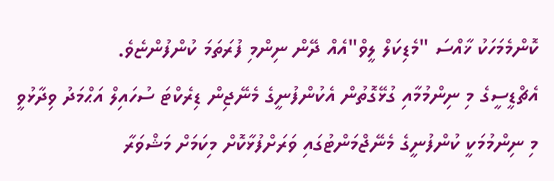ކޮންމެމަހަކު ޚާއްސަ "މެޑިކަލް ލީވް"އެއް ދޭން ނިންމި ފުރަތަމަ ކުންފުންޏެވެ.
އެޗްޑީސީގެ މި ނިންމުމާއި ގުޅޭގޮތުން އެކުންފުނީގެ މެނޭޖިން ޑިރެކްޓަ ސުހައިލް އަޙްމަދު ވިދާޅުވީ މި ނިންމުމަކީ ކުންފުނީގެ މެނޭޖްމަންޓުގައި ވަރަށްފުޅާކޮށް މިކަމަށް މަޝްވަރާ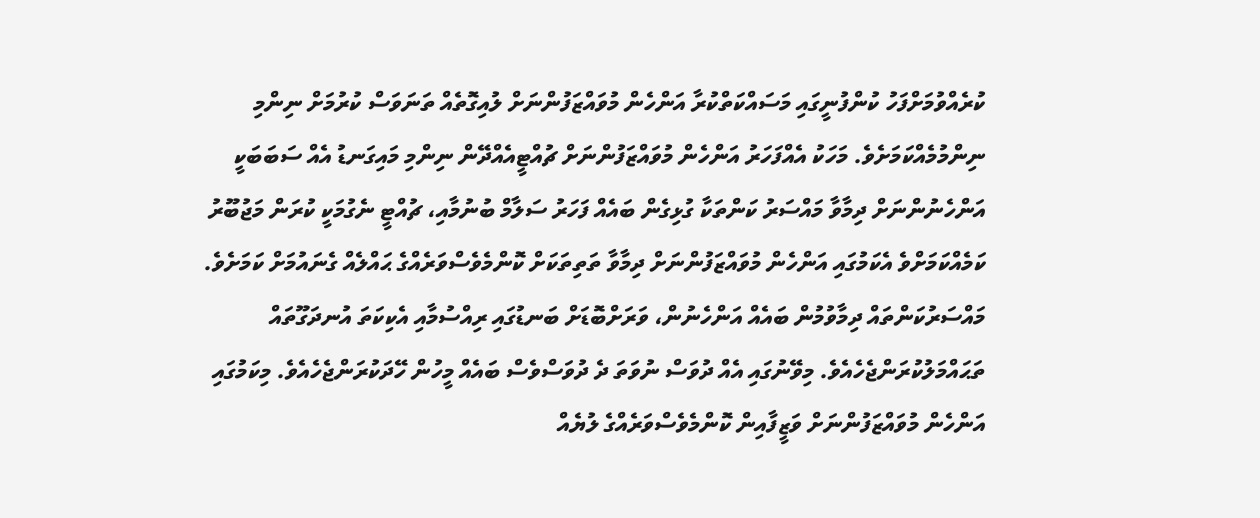ކުރެއްވުމަށްފަހު ކުންފުނީގައި މަސައްކަތްކުރާ އަންހެން މުވައްޒަފުންނަށް ލުއިގޮތެއް ތަނަވަސް ކުރުމަށް ނިންމި ނިންމުމެއްކަމަށެވެ. މަހަކު އެއްފަހަރު އަންހެން މުވައްޒަފުންނަށް ޗުއްޓީއެއްދޭން ނިންމި މައިގަނޑު އެއް ސަބަބަކީ އަންހެނުންނަށް ދިމާވާ މައްސަރު ކަންތަކާ ގުޅިގެން ބައެއް ފަހަރު ސަލާމް ބުނުމާއި، ޗުއްޓީ ނެގުމަކީ ކުރަން މަޖުބޫރު ކަމެއްކަމަށްވެ އެކަމުގައި އަންހެން މުވައްޒަފުންނަށް ދިމާވާ ތަތިތަކަށް ކޮންމެވެސްވަރެއްގެ ޙައްލެއް ގެނައުމަށް ކަމަށެވެ.
މައްސަރުކަންތައް ދިމާވުމުން ބައެއް އަންހެނުން، ވަރަށްބޮޑަށް ބަނޑުގައި ރިއްސުމާއި އެކިކަތަ އުނދަގޫތައް ތަޙައްމަލުކުރަންޖެހެއެވެ. މިވޭނުގައި އެއް ދުވަސް ނުވަތަ ދެ ދުވަސްވެސް ބައެއް މީހުން ހޭދަކުރަންޖެހެއެވެ. މިކަމުގައި އަންހެން މުވައްޒަފުންނަށް ވަޒީފާއިން ކޮންމެވެސްވަރެއްގެ ލުޔެއް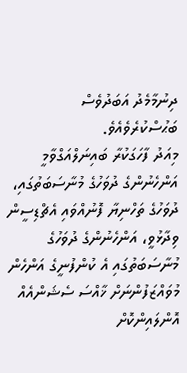ދިނުމާމެދު އަބަދުވެސް ބަޙުސްކުރެވެއެވެ.
މިއަދު ފާހަގަކުރާ ބައިނަލްއަގްވާމީ އަންހެނުންގެ ދުވަހުގެ މުނާސަބަތުގައި، ދުވަހުގެ ތަހްނިޔާ ފޮނުއްވައި އެޗްޑިސީން ވިދާޅުވީ، އަންހެނުންގެ ދުވަހުގެ މުނާސަބަތުގައި އެ ކުންފުނީގެ އަންހެން މުވައްޒަފުންނަށް ޚާއްސަ ސެޝަންއެއް އޮންލައިންކޮށް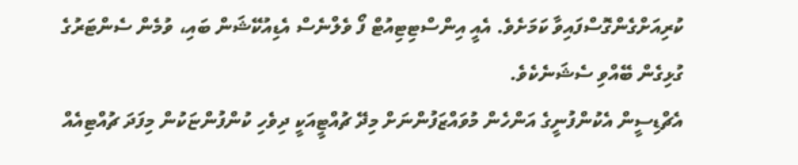ކުރިއަށްގެންގޮސްފައިވާ ކަމަށެވެ. އެއީ އިންސްޓިޓިއުޓް ފޯ ވެލްނެސް އެޑިއުކޭޝަން ބައި، ވުމެން ސެންޓަރުގެ ގުޅިގެން ބޭއްވި ސެޝަނެކެވެ.
އެޗްޑިސީން އެކުންފުނީގެ އަންހެން މުވައްޒަފުންނަށް މިދޭ ޗުއްޓީއަކީ ދިވެހި ކުންފުންޏަކުން މިފަދަ ޗުއްޓިއެއް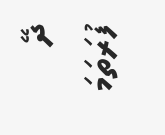ދޭ ފުރަތަމަ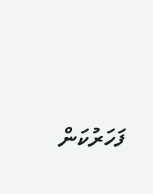ފަހަރުކަން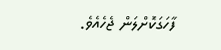ފާހަގަކޮށްލަން ޖެހެއެވެ.